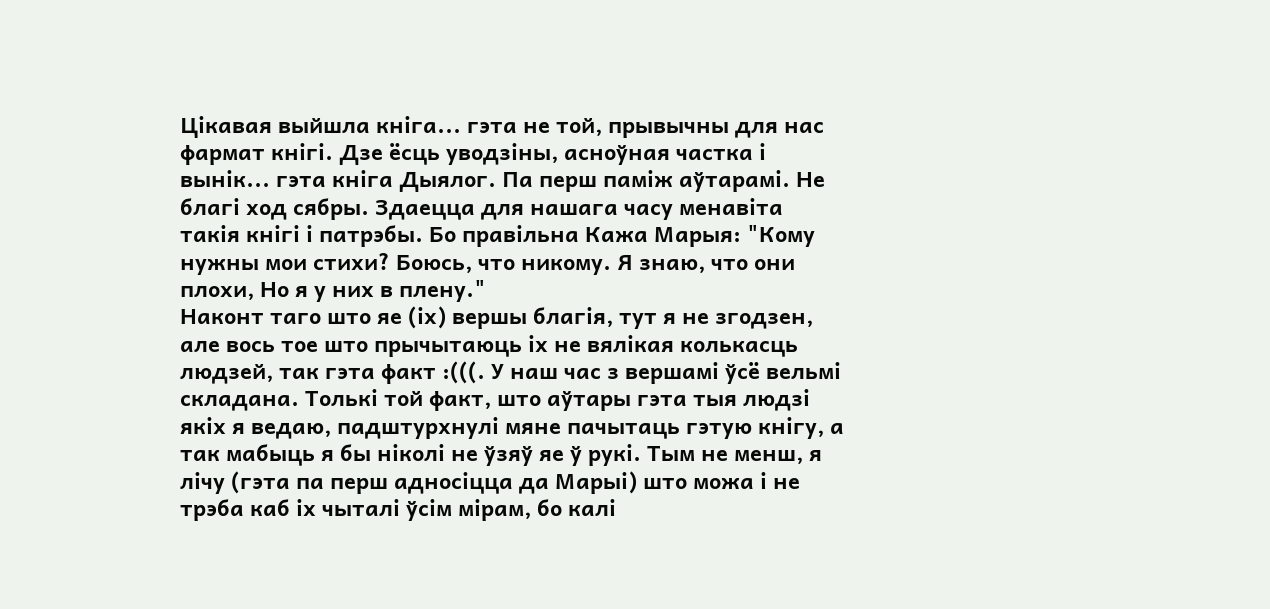Цікавая выйшла кніга... гэта не той, прывычны для нас фармат кнігі. Дзе ёсць уводзіны, асноўная частка і вынік... гэта кніга Дыялог. Па перш паміж аўтарамі. Не благі ход сябры. Здаецца для нашага часу менавіта такія кнігі і патрэбы. Бо правільна Кажа Марыя: "Кому нужны мои стихи? Боюсь, что никому. Я знаю, что они плохи, Но я у них в плену."
Наконт таго што яе (іх) вершы благія, тут я не згодзен, але вось тое што прычытаюць іх не вялікая колькасць людзей, так гэта факт :(((. У наш час з вершамі ўсё вельмі складана. Толькі той факт, што аўтары гэта тыя людзі якіх я ведаю, падштурхнулі мяне пачытаць гэтую кнігу, а так мабыць я бы ніколі не ўзяў яе ў рукі. Тым не менш, я лічу (гэта па перш адносіцца да Марыі) што можа і не трэба каб іх чыталі ўсім мірам, бо калі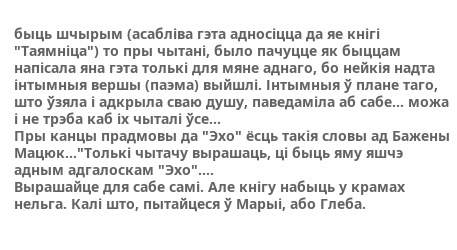быць шчырым (асабліва гэта адносіцца да яе кнігі "Таямніца") то пры чытані, было пачуцце як быццам напісала яна гэта толькі для мяне аднаго, бо нейкія надта інтымныя вершы (паэма) выйшлі. Інтымныя ў плане таго, што ўзяла і адкрыла сваю душу, паведаміла аб сабе... можа і не трэба каб іх чыталі ўсе...
Пры канцы прадмовы да "Эхо" ёсць такія словы ад Бажены Мацюк..."Толькі чытачу вырашаць, ці быць яму яшчэ адным адгалоскам "Эхо"....
Вырашайце для сабе самі. Але кнігу набыць у крамах нельга. Калі што, пытайцеся ў Марыі, або Глеба.